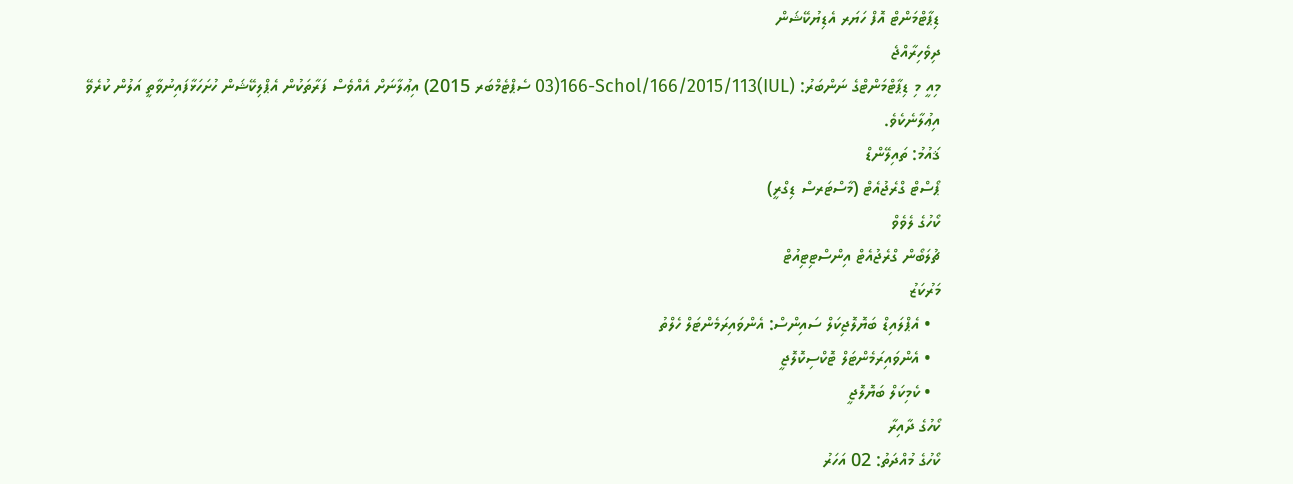ޑިޕާޓްމަންޓް އޮފް ހަޔަރ އެޑިޔުކޭޝަން
ދިވެހިރާއްޖެ
މިއީ މި ޑިޕާޓްމަންޓްގެ ނަންބަރު: (IUL)166-Schol/166/2015/113(03 ސެޕްޓެމްބަރ 2015) އިޢުލާނަށް އެއްވެސް ފަރާތަކުން އެޕްލިކޭޝަން ހުށަހަޅާފައިނުވާތީ އަލުން ކުރެވޭ އިޢުލާނެކެވެ.
ޤައުމު: ތައިލޭންޑް
ޕޯސްޓް ގްރެޖުއެޓް (މާސްޓަރސް ޑިގްރީ)
ކޯހުގެ ލެވެވް
ޗުލަބޯން ގްރެޖުއެޓް އިންސްޓިޓިއުޓް
މަރުކަޒު
  • އެޕްލައިޑް ބަޔޮލޮޖިކަލް ސައިންސް: އެންވައިރަމެންޓަލް ހެލްތު
  • އެންވައިރަމެންޓަލް ޓޮކްސިކޮލޮޖީ
  • ކެމިކަލް ބަޔޮލޮޖީ
ކޯހުގެ ދާއިރާ
ކޯހުގެ މުއްދަތު: 02 އަހަރު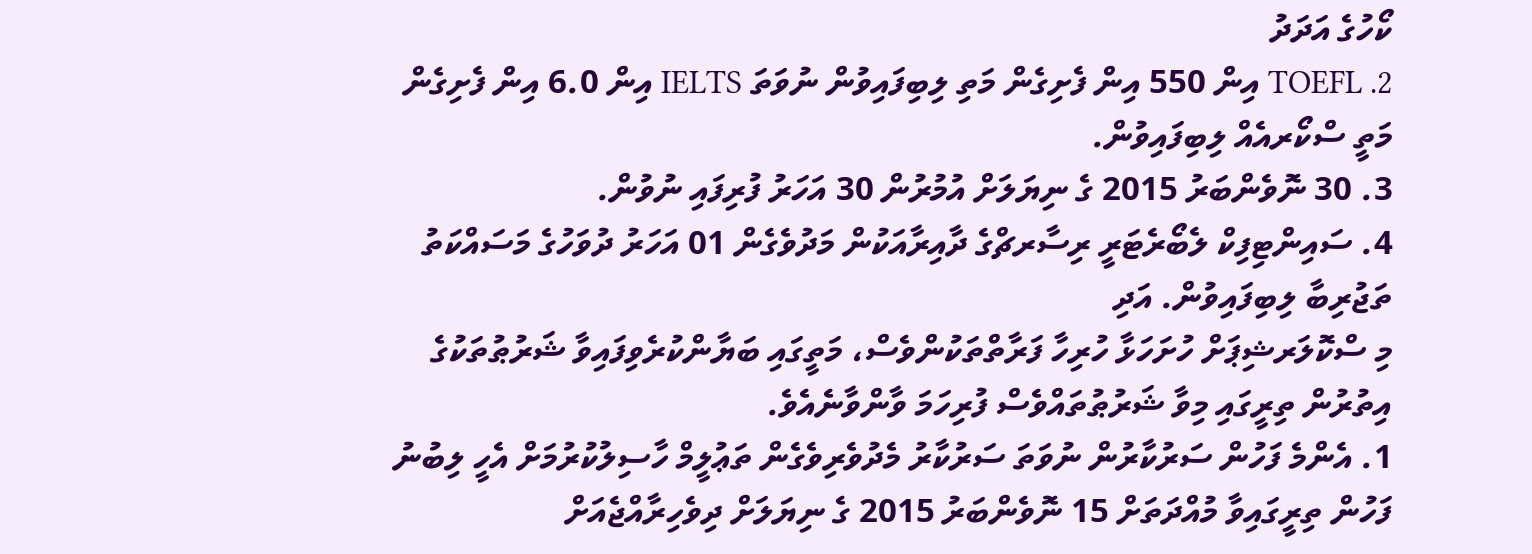ކޯހުގެ އަދަދު
2. TOEFL އިން 550 އިން ފެށިގެން މަތި ލިބިފައިވުން ނުވަތަ IELTS އިން 6.0 އިން ފެށިގެން މަތީ ސްކޯރއެއް ލިބިފައިވުން.
3. 30 ނޮވެންބަރު 2015 ގެ ނިޔަލަށް އުމުރުން 30 އަހަރު ފުރިފައި ނުވުން.
4. ސައިންޓިފިކް ލެބޯރެޓަރީ ރިސާރޗްގެ ދާއިރާއަކުން މަދުވެގެން 01 އަހަރު ދުވަހުގެ މަސައްކަތު ތަޖުރިބާ ލިބިފައިވުން. އަދި
މި ސްކޮލަރޝިޕަށް ހުށަހަޅާ ހުރިހާ ފަރާތްތަކުންވެސް، މަތީގައި ބަޔާންކުރެވިފައިވާ ޝަރުޠުތަކުގެ އިތުރުން ތިރީގައި މިވާ ޝަރުޠުތައްވެސް ފުރިހަމަ ވާންވާނެއެވެ.
1. އެންމެ ފަހުން ސަރުކާރުން ނުވަތަ ސަރުކާރު މެދުވެރިވެގެން ތަޢުލީމް ހާސިލުކުރުމަށް އެހީ ލިބުނު ފަހުން ތިރީގައިވާ މުއްދަތަށް 15 ނޮވެންބަރު 2015 ގެ ނިޔަލަށް ދިވެހިރާއްޖެއަށް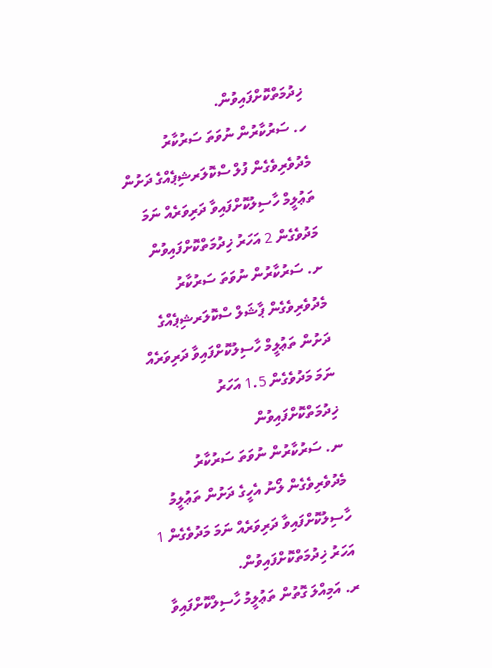ޚިދުމަތްކޮށްފައިވުން.
ހ. ސަރުކާރުން ނުވަތަ ސަރުކާރު މެދުވެރިވެގެން ފުލް ސްކޮލަރޝިޕެއްގެ ދަށުން ތަޢުލީމް ހާސިލުކޮށްފައިވާ ދަރިވަރެއް ނަމަ މަދުވެގެން 2 އަހަރު ޚިދުމަތްކޮށްފައިވުން
ށ. ސަރުކާރުން ނުވަތަ ސަރުކާރު މެދުވެރިވެގެން ޕާޝަލް ސްކޮލަރޝިޕެއްގެ ދަށުން ތަޢުލީމް ހާސިލުކޮށްފައިވާ ދަރިވަރެއް ނަމަ މަދުވެގެން 1.5 އަހަރު ޚިދުމަތްކޮށްފައިވުން
ނ. ސަރުކާރުން ނުވަތަ ސަރުކާރު މެދުވެރިވެގެން ލޯނު އެހީގެ ދަށުން ތަޢުލީމު ހާސިލުކޮށްފައިވާ ދަރިވަރެއް ނަމަ މަދުވެގެން 1 އަހަރު ޚިދުމަތްކޮށްފައިވުން.
ރ. އަމިއްލަ ގޮތުން ތަޢުލީމު ހާސިލްކޮށްފައިވާ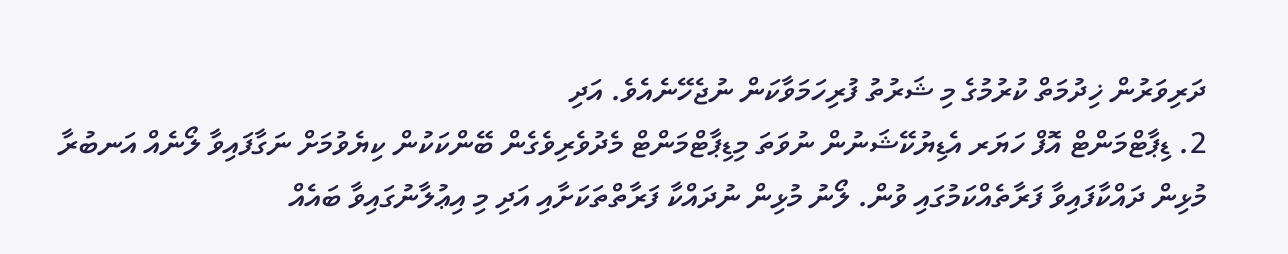ދަރިވަރުން ޚިދުމަތް ކުރުމުގެ މި ޝަރުތު ފުރިހަމަވާކަން ނުޖެހޭނެއެވެ. އަދި
2. ޑިޕާޓްމަންޓް އޮފް ހަޔަރ އެޑިޔުކޭޝަނުން ނުވަތަ މިޑިޕާޓްމަންޓް މެދުވެރިވެގެން ބޭންކަކުން ކިޔެވުމަށް ނަގާފައިވާ ލޯނެއް އަނބުރާ މުޅިން ދައްކާފައިވާ ފަރާތެއްކަމުގައި ވުން. ލޯނު މުޅިން ނުދައްކާ ފަރާތްތަކަށާއި އަދި މި އިޢުލާނުގައިވާ ބައެއް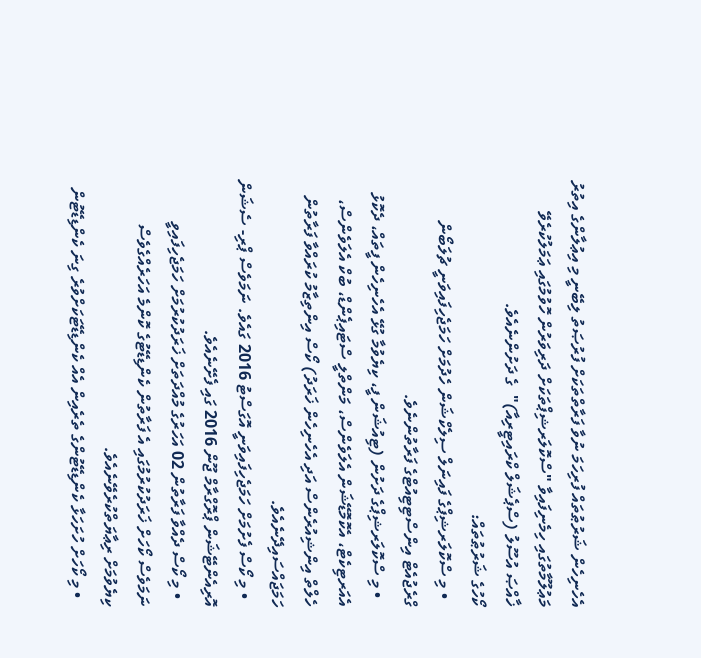އެހެނިހެން ޝަރުޠުތައް ފުރިހަމަ ނުވާ ފަރާތްތަކަށް ފުރުޞަތު ލިބޭނީ މި އިޢުލާންގެ އިތުރު މަޢުލޫމާތުގައި ހިމެނިފައިވާ "ސްކޮލަރޝިޕްތަކަށް ދަރިވަރުން ހޮވުމުގައި ޢަމަލުކުރެވޭ ޚާއްޞަ އުސޫލު (ސްޕެޝަލް ކްރައިޓީރިއާ)"  ގެ ދަށުންނެއެވެ.
ކޯހުގެ ޝަރުޠުތައް:
  • މި ސްކޮލަރޝިޕްގެ ފައިނަލް ސިލެކްޝަން ހެދުމަށް ހަމަޖެހިފައިވަނީ ޗުލަބޯން ގްރެޖުއެޓް އިންސްޓިޓިއުޓްގެ ފަރާތުންނެވެ.
  • މި ސްކޮލަރޝިޕްގެ ދަށުން (ޓިއުޝަން ފީ، ކިޔެވުމާ ގުޅޭ އެހެނިހެން ފީތައް، ދެކޮޅު އެއަރޓިކެޓް، އެކޮމޮޑޭޝަން އެލަވެންސް، މަންތްލީ ސްޓައިޕެންޑް، ބުކް އެލަވެންސް، ހެލްތް އިންޝިއުރެންސް އަދި އެހެނިހެން ޚަރަދު) ކޯސް އިންތިޒާމު ކުރައްވާ ފަރާތުން ހަމަޖައްސައިދޭނެއެވެ.
  • މި ކޯސް ފެށުމަށް ހަމަޖެހިފައިވަނީ އޮގަސްޓު 2016 ގައެވެ. ނަމަވެސް ޕްރި- ސެޝަން އޮރިއެންޓޭޝަން ޕްރޮގްރާމް ޖޫން 2016 ގައި ފެށޭނެއެވެ.
  • މި ކޯސް ދެއްވާ ފަރާތުން 02 އަހަރުގެ މުއްދަތަށް ޚަރަދުކުރުމަށް ހަމަޖެހިފައިވީ ނަމަވެސް ކޯހަށް ޚަރަދުކުރުމުގައި އެ ފަރާތުން ކެންޑިޑޭޓުގެ ކޮންމެ އަހަރެއްގެވެސް ކިޔެވުމަށް ރިޢާޔަތްކުރެވޭނެއެވެ.
  • މި ކޯހަށް ހުށަހަޅާ ކެންޑިޑޭޓުންގެ ތެރެއިން އެއް ކެންޑިޑޭޓަކަށްވުރެ ގިނަ ކެންޑިޑޭޓުން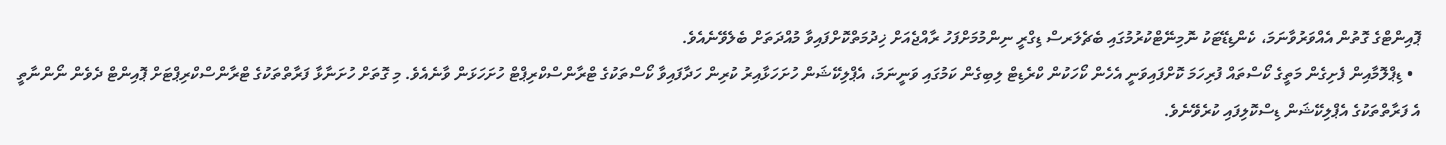ޕޮއިންޓްގެ ގޮތުން އެއްވަރުވާނަމަ، ކެންޑިޑޭޓަކު ނޮމިނޭޓްކުރުމުގައި ބެޗެލަރސް ޑިގްރީ ނިންމުމަށްފަހު ރާއްޖެއަށް ޚިދުމަތްކޮށްފައިވާ މުއްދަތަށް ބެލެވޭނެއެވެ.
  • ޑިޕްލޮމާއިން ފެށިގެން މަތީގެ ކޯސްތައް ފުރިހަމަ ކޮށްފައިވަނީ އެހެން ކޯހަކުން ކްރެޑިޓް ލިބިގެން ކަމުގައި ވަނީނަމަ، އެޕްލިކޭޝަން ހުށަހަޅާއިރު ކުރިން ހަދާފައިވާ ކޯސްތަކުގެ ޓްރާންސްކްރިޕްޓް ހުށަހަޅަން ވާނެއެވެ. މި ގޮތަށް ހުށަނާޅާ ފަރާތްތަކުގެ ޓްރާންސްކްރިޕްޓަށް ޕޮއިންޓް ދެވެން ނޯންނާތީ އެ ފަރާތްތަކުގެ އެޕްލިކޭޝަން ޑިސްކޮލިފައި ކުރެވޭނެވެ.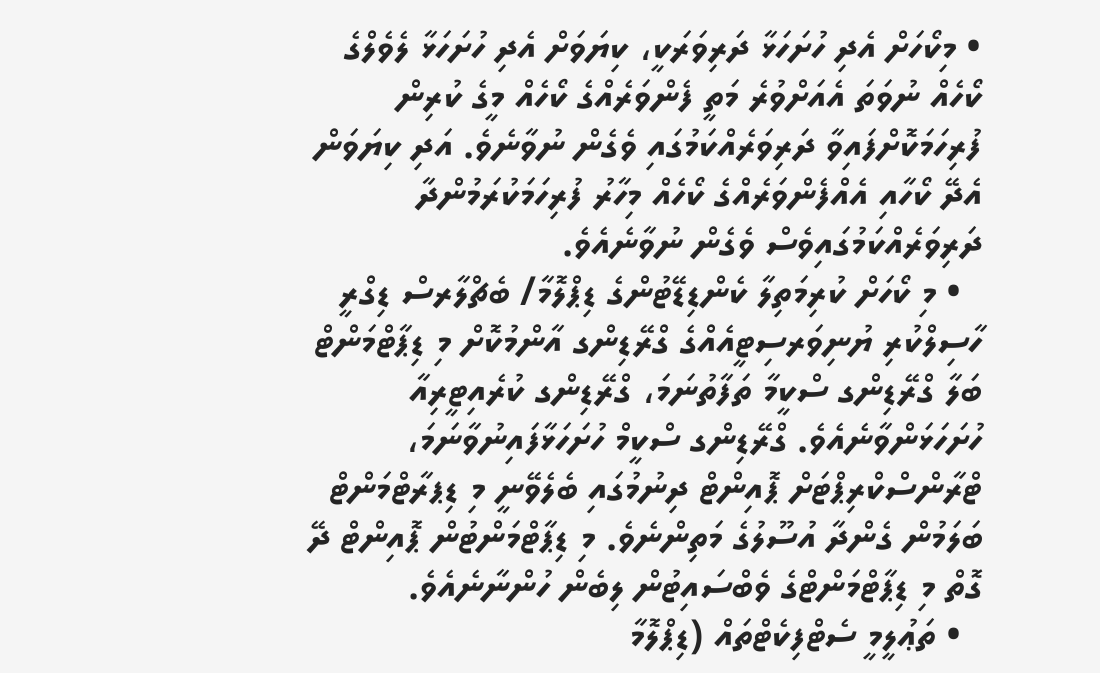• މިކޯހަށް އެދި ހުށަހަޅާ ދަރިވަރަކީ، ކިޔަވަށް އެދި ހުށަހަޅާ ލެވެލްގެ ކޯހެއް ނުވަތަ އެއަށްވުރެ މަތީ ފެންވަރެއްގެ ކޯހެއް މީގެ ކުރިން ފުރިހަމަކޮށްފައިވާ ދަރިވަރެއްކަމުގައި ވެގެން ނުވާނެވެ. އަދި ކިޔަވަން އެދޭ ކޯހާއި އެއްފެންވަރެއްގެ ކޯހެއް މިހާރު ފުރިހަމަކުރަމުންދާ ދަރިވަރެއްކަމުގައިވެސް ވެގެން ނުވާނެއެވެ.
  • މި ކޯހަށް ކުރިމަތިލާ ކެންޑިޑޭޓުންގެ ޑިޕްލޮމާ/ ބެޗްލާރސް ޑިގްރީ ހާސިލްކުރި ޔުނިވަރސިޓީއެއްގެ ގްރޭޑިންގ އާންމުކޮށް މި ޑިޕާޓްމަންޓް ބަލާ ގްރޭޑިންގ ސްކީމާ ތަފާތުނަމަ، ގްރޭޑިންގ ކުރެއިޓީރިއާ ހުށަހަޅަންވާނެއެވެ. ގްރޭޑިންގ ސްކީމް ހުށަހަޅާފައިނުވާނަމަ، ޓްރާންސްކްރިޕްޓަށް ޕޮއިންޓް ދިނުމުގައި ބެލެވޭނީ މި ޑިޕރާޓްމަންޓް ބަލަމުން ގެންދާ އުސޫލުގެ މަތިންނެވެ. މި ޑިޕާޓްމަންޓުން ޕޮއިންޓް ދޭ ގޮތް މި ޑިޕާޓްމަންޓްގެ ވެބްސައިޓުން ލިބެން ހުންނާނެއެވެ.
  • ތަޢުލީމީ ސެޓްފިކެޓްތައް (ޑިޕްލޮމާ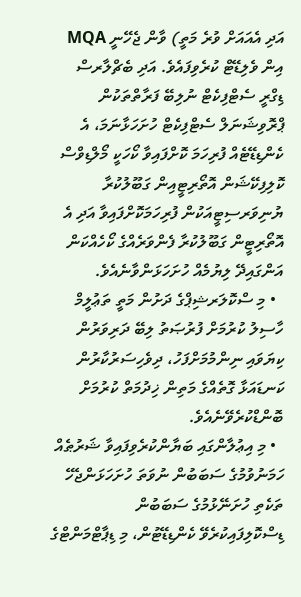އަދި އެއައަށް ވުރެ މަތީ) ވާން ޖެހޭނީ MQA އިން ވެލިޑޭޓް ކުރެވިފައެވެ. އަދި ބެޗްލާރސް ޑިގްރީ ސެޓްފިކެޓް ނުލިބޭ ފަރާތްތަކުން ޕްރޮވިޝަނަލް ސެޓްފިކެޓް ހުށަހަޅާނަމަ، އެ ކެންޑިޑޭޓެއް ފުރިހަމަ ކޮށްފައިވާ ކޯހަކީ މޯލްޑިވްސް ކޮލިފިކޭޝަން އޮތޯރިޓީއިން ގަބޫލުކުރާ ޔުނިވަރސިޓީއަކުން ފުރިހަމަކޮށްފައިވާ އަދި އެ އޮތޯރިޓީން ގަބޫލުކުރާ ފެންވަރެއްގެ ކޯހެއްކަން އަންގައިދޭ ލިޔުމެއް ހުށަހަޅަންވާނެއެވެ.
  • މި ސްކޮލަރޝިޕްގެ ދަށުން މަތީ ތަޢުލީމް ހާސިލު ކުރުމަށް ފުރުޞަތު ލިބޭ ދަރިވަރުން ކިޔަވައި ނިންމުމަށްފަހު، ދިވެހިސަރުކާރުން ކަނޑައަޅާ ގޮތެއްގެ މަތިން ޚިދުމަތް ކުރުމަށް ބޮންޑްކުރެވޭނެއެވެ.
  • މި އިޢުލާންގައި ބަޔާންކުރެވިފައިވާ ޝަރުޠެއް ހަމަނުވުމުގެ ސަބަބުން ނުވަތަ ހުށަހަޅަންޖެހޭ ތަކެތި ހުށަނޭޅުމުގެ ސަބަބުން ޑިސްކޮލިފައިކުރެވޭ ކެންޑިޑޭޓުން، މި ޑިޕާޓްމަންޓްގެ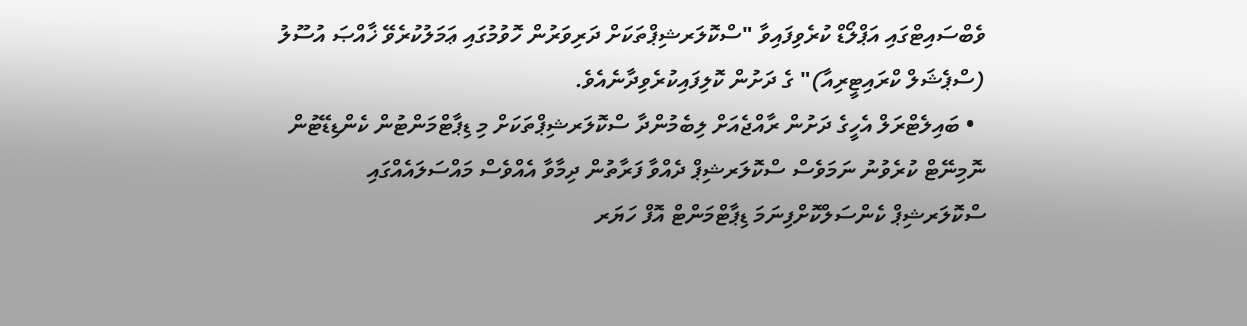ވެބްސައިޓްގައި އަޕްލޯޑް ކުރެވިފައިވާ "ސްކޮލަރޝިޕްތަކަށް ދަރިވަރުން ހޮވުމުގައި ޢަމަލުކުރެވޭ ޚާއްޞަ އުސޫލު (ސްޕެޝަލް ކްރައިޓީރިއާ)" ގެ ދަށުން ކޮލިފައިކުރެވިދާނެއެވެ.
  • ބައިލެޓްރަލް އެހީގެ ދަށުން ރާއްޖެއަށް ލިބެމުންދާ ސްކޮލަރޝިޕްތަކަށް މި ޑިޕާޓްމަންޓުން ކެންޑިޑޭޓުން ނޮމިނޭޓް ކުރެވުނު ނަމަވެސް ސްކޮލަރޝިޕް ދެއްވާ ފަރާތުން ދިމާވާ އެއްވެސް މައްސަލައެއްގައި ސްކޮލަރޝިޕް ކެންސަލްކޮށްފިނަމަ ޑިޕާޓްމަންޓް އޮފް ހަޔަރ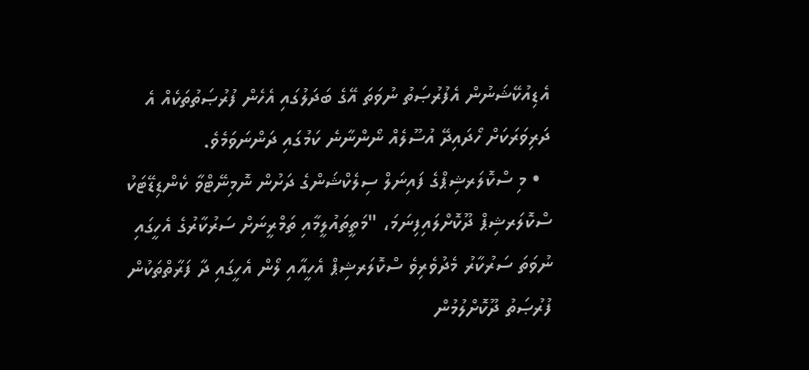އެޑިއުކޭޝަނުން އެފުރުޞަތު ނުވަތަ އޭގެ ބަދަލުގައި އެހެން ފުރުޞަތުތަކެއް އެ ދަރިވަރަކަށް ހޯދައިދޭ އުސޫލެއް ނޯންނާނެ ކަމުގައި ދަންނަވަމެވެ.
  • މި ސްކޮލަރޝިޕްގެ ފައިނަލް ސިލެކްޝަންގެ ދަށުން ނޮމިނޭޓްވާ ކެންޑިޑޭޓަކު ސްކޮލަރޝިޕް ދޫކޮށްލައިފިނަމަ، "މަތީތައުލީމާއި ތަމްރީނަށް ސަރުކާރުގެ އެހީގައި ނުވަތަ ސަރުކާރު މެދުވެރިވެ ސްކޮލަރޝިޕް އެހީއާއި ލޯން އެހީގައި ދާ ފަރާތްތަކުން ފުރުޞަތު ދޫކޮށްލުމުން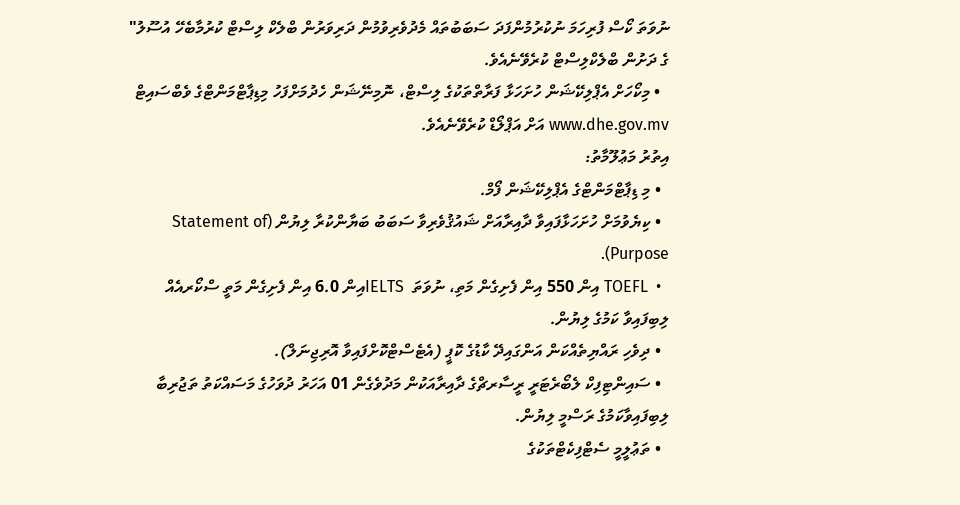ނުވަތަ ކޯސް ފުރިހަމަ ނުކުރުމުންފަދަ ސަބަބުތައް މެދުވެރިވުމުން ދަރިވަރުން ބްލެކް ލިސްޓް ކުރުމާބެހޭ އުސޫލު" ގެ ދަށުން ބްލެކްލިސްޓް ކުރެވޭނެއެވެ.
  • މިކޯހަށް އެޕްލިކޭޝަން ހުށަހަޅާ ފަރާތްތަކުގެ ލިސްޓް، ނޮމިނޭޝަން ހެދުމަށްފަހު މިޑިޕާޓްމަންޓްގެ ވެބްސައިޓް www.dhe.gov.mv އަށް އަޕްލޯޑް ކުރެވޭނެއެވެ.
އިތުރު މަޢުލޫމާތު:
  • މި ޑިޕާޓްމަންޓްގެ އެޕްލިކޭޝަން ފޯމް.
  • ކިޔެވުމަށް ހުށަހަޅާފައިވާ ދާއިރާއަށް ޝައުޤުވެރިވާ ސަބަބު ބަޔާންކުރާ ލިޔުން (Statement of Purpose).
  •  TOEFL އިން 550 އިން ފެށިގެން މަތި، ނުވަތަ  IELTSއިން 6.0 އިން ފެށިގެން މަތީ ސްކޯރއެއް ލިބިފައިވާ ކަމުގެ ލިޔުން.
  • ދިވެހި ރައްޔިތެއްކަން އަންގައިދޭ ކާޑުގެ ކޮޕީ (އެޓެސްޓްކޮށްފައިވާ އޮރިޖިނަލް).
  • ސައިންޓިފިކް ލެބޯރެޓަރީ ރީސާރޗްގެ ދާއިރާއަކުން މަދުވެގެން 01 އަހަރު ދުވަހުގެ މަސައްކަތު ތަޖުރިބާ ލިބިފައިވާކަމުގެ ރަސްމީ ލިޔުން.
  • ތަޢުލީމީ ސެޓްފިކެޓްތަކުގެ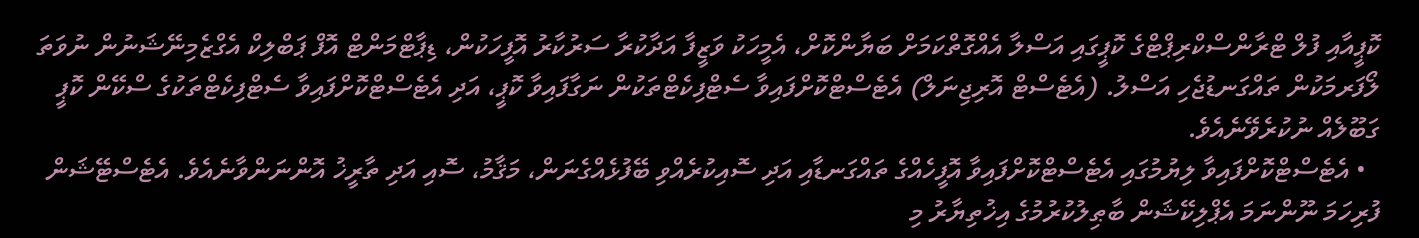ކޮޕީއާއި ފުލް ޓްރާންސްކްރިޕްޓްގެ ކޮޕީގައި އަސްލާ އެއްގޮތްކަމަށް ބަޔާންކޮށް، އެމީހަކު ވަޒީފާ އަދާކުރާ ސަރުކާރު އޮފީހަކުން، ޑިޕާޓްމަންޓް އޮފް ޕަބްލިކް އެގްޒެމިނޭޝަނުން ނުވަތަ ލޯފަރމަކުން ތައްގަނޑުޖެހި އަސްލު. (އެޓެސްޓް އޮރިޖިނަލް) އެޓެސްޓްކޮށްފައިވާ ސެޓްފިކެޓްތަކުން ނަގާފައިވާ ކޮޕީ، އަދި އެޓެސްޓްކޮށްފައިވާ ސެޓްފިކެޓްތަކުގެ ސްކޭން ކޮޕީ ގަބޫލެއް ނުކުރެވޭނެއެވެ.
  • އެޓެސްޓްކޮށްފައިވާ ލިޔުމުގައި އެޓެސްޓްކޮށްފައިވާ އޮފީހެއްގެ ތައްގަނޑާއި އަދި ސޮއިކުރެއްވި ބޭފުޅެއްގެނަން، މަޤާމު، ސޮއި އަދި ތާރީޚު އޮންނަންވާނެއެވެ. އެޓެސްޓޭޝަން ފުރިހަމަ ނޫންނަމަ އެޕްލިކޭޝަން ބާޠިލުކުރުމުގެ އިޚުތިޔާރު މި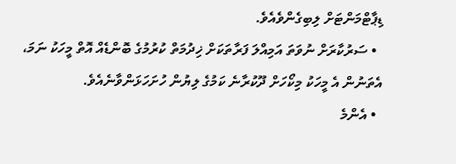ޑިޕާޓްމަންޓަށް ލިބިގެންވެއެވެ.
  • ސަރުކާރަށް ނުވަތަ އަމިއްލަ ފަރާތަކަށް ޚިދުމަތް ކުރުމުގެ ބޮންޑެއް އޮތް މީހަކު ނަމަ، އެތަނުން އެ މީހަކު މިކޯހަށް ދޫކުރާނެ ކަމުގެ ލިޔުން ހުށަހަޅަންވާނެއެވެ.
  • އެންމެ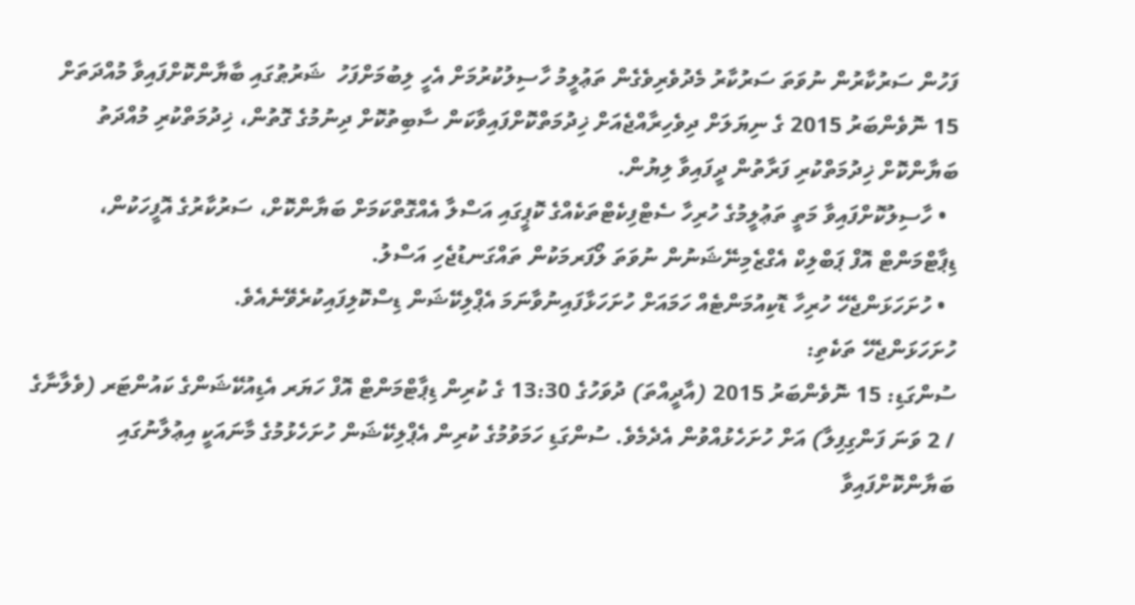ފަހުން ސަރުކާރުން ނުވަތަ ސަރުކާރު މެދުވެރިވެގެން ތަޢުލީމު ހާސިލުކުރުމަށް އެހީ ލިބުމަށްފަހު  ޝަރުޠުގައި ބާޔާންކޮށްފައިވާ މުއްދަތަށް 15 ނޮވެންބަރު 2015 ގެ ނިޔަލަށް ދިވެހިރާއްޖެއަށް ޚިދުމަތްކޮށްފައިވާކަން ސާބިތުކޮށް ދިނުމުގެ ގޮތުން، ޚިދުމަތްކުރި މުއްދަތު ބަޔާންކޮށް ޚިދުމަތްކުރި ފަރާތުން ދީފައިވާ ލިޔުން.
  • ހާސިލުކޮށްފައިވާ މަތީ ތަޢުލީމުގެ ހުރިހާ ސެޓްފިކެޓްތަކެއްގެ ކޮޕީގައި އަސްލާ އެއްގޮތްކަމަށް ބަޔާންކޮށް، ސަރުކާރުގެ އޮފީހަކުން، ޑިޕާޓްމަންޓް އޮފް ޕަބްލިކް އެގްޒެމިނޭޝަނުން ނުވަތަ ލޯފަރމަކުން ތައްގަނޑުޖެހި އަސްލު.
  • ހުށަހަޅަންޖެހޭ ހުރިހާ ޑޮކިއުމަންޓެއް ހަމައަށް ހުށަހަޅާފައިނުވާނަމަ އެޕްލިކޭޝަން ޑިސްކޮލިފައިކުރެވޭނެއެވެ.
ހުށަހަޅަންޖެހޭ ތަކެތި:
ސުންގަޑި: 15 ނޮވެންބަރު 2015 (އާދީއްތަ) ދުވަހުގެ 13:30 ގެ ކުރިން ޑިޕާޓްމަންޓް އޮފް ހަޔަރ އެޑިއުކޭޝަންގެ ކައުންޓަރ (ވެލާނާގެ / 2 ވަނަ ފަންގިފިލާ) އަށް ހުށަހެޅުއްވުން އެދެމެވެ. ސުންގަޑި ހަމަވުމުގެ ކުރިން އެޕްލިކޭޝަން ހުށަހެޅުމުގެ މާނައަކީ އިޢުލާނުގައި ބަޔާންކޮށްފައިވާ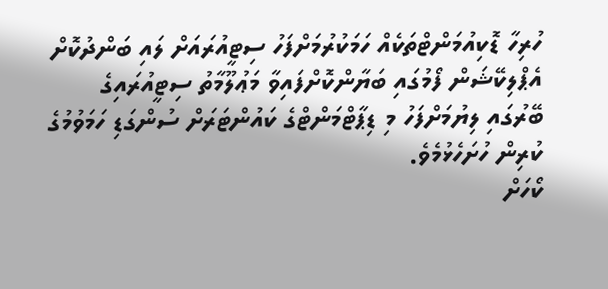ހުރިހާ ޑޮކިއުމަންޓްތަކެއް ހަމަކުރުމަށްފަހު ސިޓީއުރައަށް ލައި ބަންދުކޮށް އެޕްލިކޭޝަން ފޯމުގައި ބަޔާންކޮށްފައިވާ މަޢުލޫމާތު ސިޓީއުރައިގެ ބޭރުގައި ލިޔުމަށްފަހު މި ޑިޕާޓްމަންޓްގެ ކައުންޓަރަށް ސުންގަޑި ހަމަވުމުގެ ކުރިން ހުށަހެޅުމެވެ.
ކޯހަށް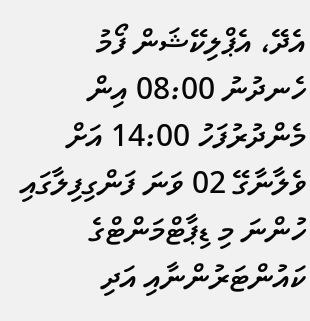އެދޭ، އެޕްލިކޭޝަން ފޯމު ހެނދުނު 08:00 އިން މެންދުރުފަހު 14:00 އަށް ވެލާނާގޭ 02 ވަނަ ފަންގިފިލާގައި ހުންނަ މި ޑިޕާޓްމަންޓްގެ ކައުންޓަރުންނާއި އަދި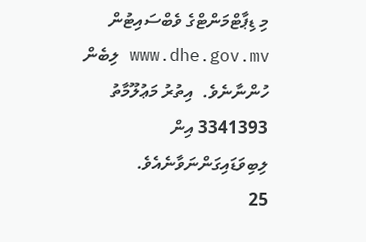މި ޑިޕާޓްމަންޓްގެ ވެބްސައިޓުން www.dhe.gov.mv ލިބެން ހުންނާނެވެ.  އިތުރު މަޢުލޫމާތު 3341393 އިން ލިބިވަޑައިގަންނަވާނެއެވެ.
25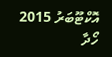އޮކްޓޫބަރު 2015
ހޯދާ